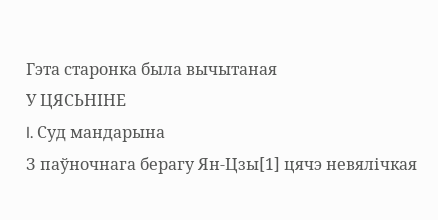Гэта старонка была вычытаная
У ЦЯСЬНІНЕ
I. Суд мандарына
З паўночнага берагу Ян-Цзы[1] цячэ невялічкая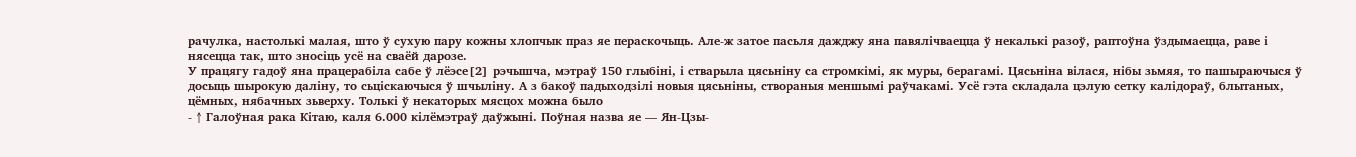рачулка, настолькі малая, што ў сухую пару кожны хлопчык праз яе пераскочыць. Але-ж затое пасьля дажджу яна павялічваецца ў некалькі разоў, раптоўна ўздымаецца, раве і нясецца так, што зносіць усё на сваёй дарозе.
У працягу гадоў яна працерабіла сабе ў лёэсе[2] рэчышча, мэтраў 150 глыбіні, і стварыла цясьніну са стромкімі, як муры, берагамі. Цясьніна вілася, нібы зьмяя, то пашыраючыся ў досыць шырокую даліну, то сьціскаючыся ў шчыліну. А з бакоў падыходзілі новыя цясьніны, створаныя меншымі раўчакамі. Усё гэта складала цэлую сетку калідораў, блытаных, цёмных, нябачных зьверху. Толькі ў некаторых мясцох можна было
- ↑ Галоўная рака Кітаю, каля 6.000 кілёмэтраў даўжыні. Поўная назва яе — Ян-Цзы-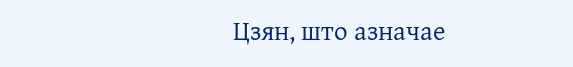Цзян, што азначае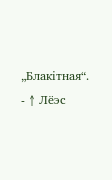„Блакітная“.
- ↑ Лёэс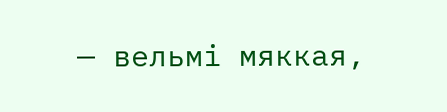— вельмі мяккая,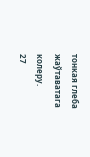тонкая глеба жаўтаватага колеру.
27